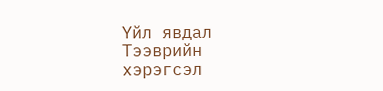Үйл явдал
Тээврийн хэрэгсэл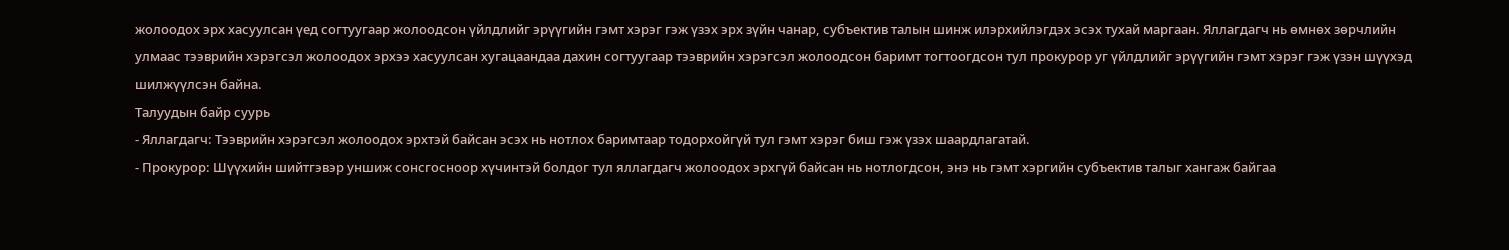жолоодох эрх хасуулсан үед согтуугаар жолоодсон үйлдлийг эрүүгийн гэмт хэрэг гэж үзэх эрх зүйн чанар, субъектив талын шинж илэрхийлэгдэх эсэх тухай маргаан. Яллагдагч нь өмнөх зөрчлийн улмаас тээврийн хэрэгсэл жолоодох эрхээ хасуулсан хугацаандаа дахин согтуугаар тээврийн хэрэгсэл жолоодсон баримт тогтоогдсон тул прокурор уг үйлдлийг эрүүгийн гэмт хэрэг гэж үзэн шүүхэд шилжүүлсэн байна.
Талуудын байр суурь
- Яллагдагч: Тээврийн хэрэгсэл жолоодох эрхтэй байсан эсэх нь нотлох баримтаар тодорхойгүй тул гэмт хэрэг биш гэж үзэх шаардлагатай.
- Прокурор: Шүүхийн шийтгэвэр уншиж сонсгосноор хүчинтэй болдог тул яллагдагч жолоодох эрхгүй байсан нь нотлогдсон, энэ нь гэмт хэргийн субъектив талыг хангаж байгаа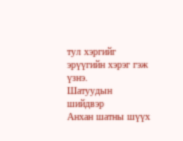тул хэргийг эрүүгийн хэрэг гэж үзнэ.
Шатуудын шийдвэр
Анхан шатны шүүх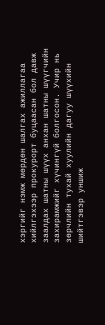хэргийг нэмж мөрдөн шалгах ажиллагаа хийлгэхээр прокурорт буцаасан бол давж заалдах шатны шүүх анхан шатны шүүгчийн захирамжийг хүчингүй болгосон. Учир нь зөрчлийн тухай хуулийн дагуу шүүхийн шийтгэвэр уншиж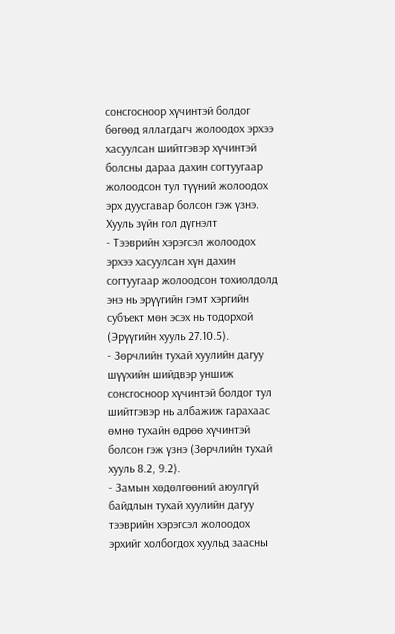сонсгосноор хүчинтэй болдог бөгөөд яллагдагч жолоодох эрхээ хасуулсан шийтгэвэр хүчинтэй болсны дараа дахин согтуугаар жолоодсон тул түүний жолоодох эрх дуусгавар болсон гэж үзнэ.
Хууль зүйн гол дүгнэлт
- Тээврийн хэрэгсэл жолоодох эрхээ хасуулсан хүн дахин согтуугаар жолоодсон тохиолдолд энэ нь эрүүгийн гэмт хэргийн субъект мөн эсэх нь тодорхой (Эрүүгийн хууль 27.10.5).
- Зөрчлийн тухай хуулийн дагуу шүүхийн шийдвэр уншиж сонсгосноор хүчинтэй болдог тул шийтгэвэр нь албажиж гарахаас өмнө тухайн өдрөө хүчинтэй болсон гэж үзнэ (Зөрчлийн тухай хууль 8.2, 9.2).
- Замын хөдөлгөөний аюулгүй байдлын тухай хуулийн дагуу тээврийн хэрэгсэл жолоодох эрхийг холбогдох хуульд заасны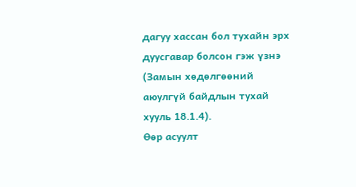дагуу хассан бол тухайн эрх дуусгавар болсон гэж үзнэ (Замын хөдөлгөөний аюулгүй байдлын тухай хууль 18.1.4).
Өөр асуулт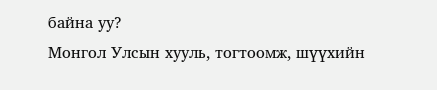байна уу?
Монгол Улсын хууль, тогтоомж, шүүхийн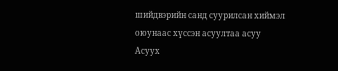шийдвэрийн санд суурилсан хиймэл оюунаас хүссэн асуултаа асуу
Асуух